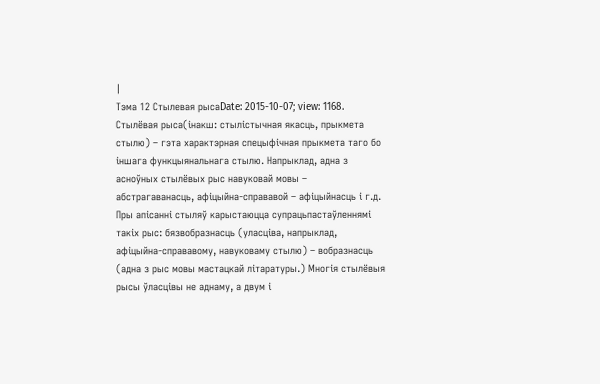|
Тэма 12 Стылевая рысаDate: 2015-10-07; view: 1168. Стылёвая рыса(інакш: стылістычная якасць, прыкмета стылю) – гэта характэрная спецыфічная прыкмета таго бо іншага функцыянальнага стылю. Напрыклад, адна з асноўных стылёвых рыс навуковай мовы – абстрагаванасць, афіцыйна-справавой – афіцыйнасць і г.д. Пры апісанні стыляў карыстаюцца супрацьпастаўленнямі такіх рыс: бязвобразнасць (уласціва, напрыклад, афіцыйна-справавому, навуковаму стылю) – вобразнасць (адна з рыс мовы мастацкай літаратуры.) Многія стылёвыя рысы ўласцівы не аднаму, а двум і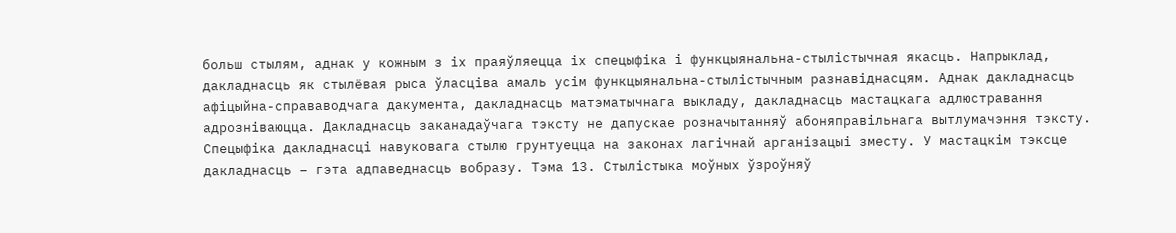больш стылям, аднак у кожным з іх праяўляецца іх спецыфіка і функцыянальна-стылістычная якасць. Напрыклад, дакладнасць як стылёвая рыса ўласціва амаль усім функцыянальна-стылістычным разнавіднасцям. Аднак дакладнасць афіцыйна-справаводчага дакумента, дакладнасць матэматычнага выкладу, дакладнасць мастацкага адлюстравання адрозніваюцца. Дакладнасць заканадаўчага тэксту не дапускае розначытанняў абоняправільнага вытлумачэння тэксту. Спецыфіка дакладнасці навуковага стылю грунтуецца на законах лагічнай арганізацыі зместу. У мастацкім тэксце дакладнасць – гэта адпаведнасць вобразу. Тэма 13. Стылістыка моўных ўзроўняў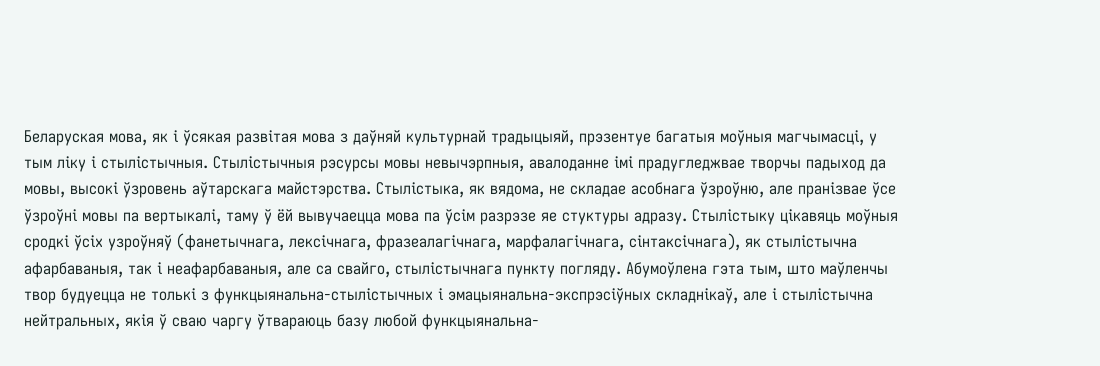Беларуская мова, як і ўсякая развітая мова з даўняй культурнай традыцыяй, прэзентуе багатыя моўныя магчымасці, у тым ліку і стылістычныя. Стылістычныя рэсурсы мовы невычэрпныя, авалоданне імі прадугледжвае творчы падыход да мовы, высокі ўзровень аўтарскага майстэрства. Стылістыка, як вядома, не складае асобнага ўзроўню, але пранізвае ўсе ўзроўні мовы па вертыкалі, таму ў ёй вывучаецца мова па ўсім разрэзе яе стуктуры адразу. Стылістыку цікавяць моўныя сродкі ўсіх узроўняў (фанетычнага, лексічнага, фразеалагічнага, марфалагічнага, сінтаксічнага), як стылістычна афарбаваныя, так і неафарбаваныя, але са свайго, стылістычнага пункту погляду. Абумоўлена гэта тым, што маўленчы твор будуецца не толькі з функцыянальна-стылістычных і эмацыянальна-экспрэсіўных складнікаў, але і стылістычна нейтральных, якія ў сваю чаргу ўтвараюць базу любой функцыянальна-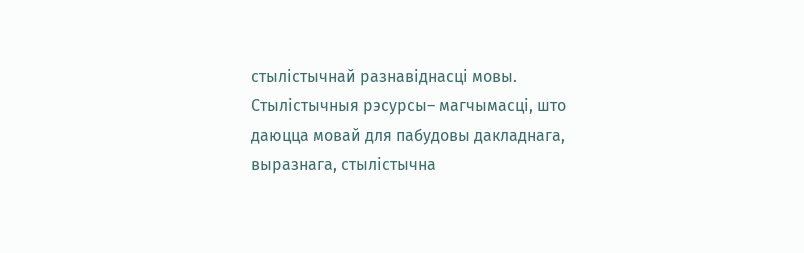стылістычнай разнавіднасці мовы. Стылістычныя рэсурсы– магчымасці, што даюцца мовай для пабудовы дакладнага, выразнага, стылістычна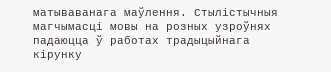матываванага маўлення. Стылістычныя магчымасці мовы на розных узроўнях падаюцца ў работах традыцыйнага кірунку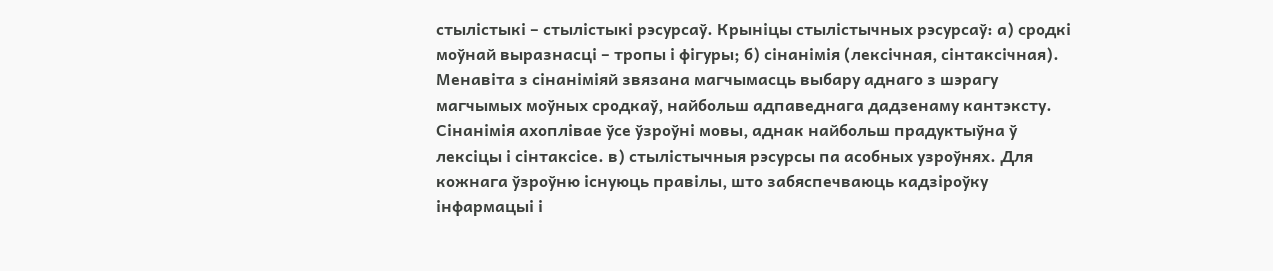стылістыкі – стылістыкі рэсурсаў. Крыніцы стылістычных рэсурсаў: а) сродкі моўнай выразнасці – тропы і фігуры; б) сінанімія (лексічная, сінтаксічная). Менавіта з сінаніміяй звязана магчымасць выбару аднаго з шэрагу магчымых моўных сродкаў, найбольш адпаведнага дадзенаму кантэксту. Сінанімія ахоплівае ўсе ўзроўні мовы, аднак найбольш прадуктыўна ў лексіцы і сінтаксісе. в) стылістычныя рэсурсы па асобных узроўнях. Для кожнага ўзроўню існуюць правілы, што забяспечваюць кадзіроўку інфармацыі і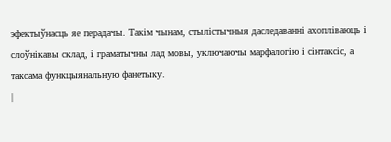эфектыўнасць яе перадачы. Такім чынам, стылістычныя даследаванні ахопліваюць і слоўнікавы склад, і граматычны лад мовы, уключаючы марфалогію і сінтаксіс, а таксама функцыянальную фанетыку.
|